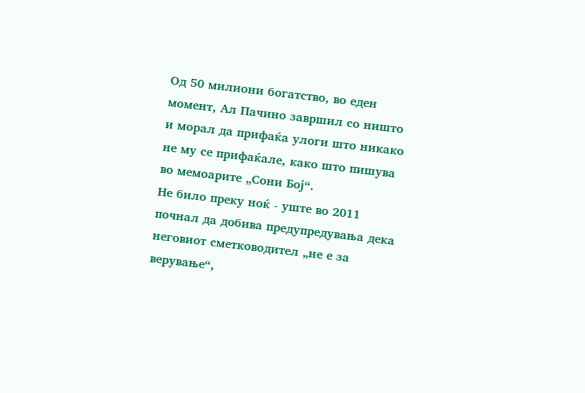Од 50 милиони богатство, во еден момент, Ал Пачино завршил со ништо и морал да прифаќа улоги што никако не му се прифаќале, како што пишува во мемоарите „Сони Бој“.
Не било преку ноќ - уште во 2011 почнал да добива предупредувања дека неговиот сметководител „не е за верување“,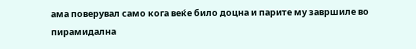ама поверувал само кога веќе било доцна и парите му завршиле во пирамидална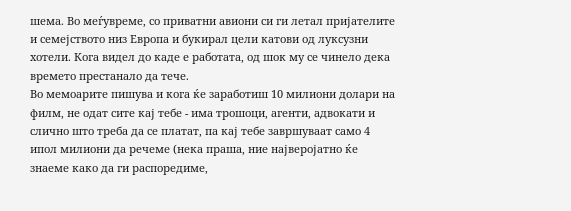шема. Во меѓувреме, со приватни авиони си ги летал пријателите и семејството низ Европа и букирал цели катови од луксузни хотели. Кога видел до каде е работата, од шок му се чинело дека времето престанало да тече.
Во мемоарите пишува и кога ќе заработиш 10 милиони долари на филм, не одат сите кај тебе - има трошоци, агенти, адвокати и слично што треба да се платат, па кај тебе завршуваат само 4 ипол милиони да речеме (нека праша, ние најверојатно ќе знаеме како да ги распоредиме,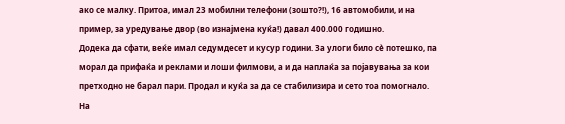ако се малку. Притоа, имал 23 мобилни телефони (зошто?!), 16 автомобили, и на пример, за уредување двор (во изнајмена куќа!) давал 400.000 годишно.
Додека да сфати, веќе имал седумдесет и кусур години. За улоги било сè потешко, па морал да прифаќа и реклами и лоши филмови, а и да наплаќа за појавувања за кои претходно не барал пари. Продал и куќа за да се стабилизира и сето тоа помогнало.
На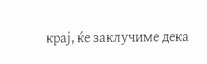крај, ќе заклучиме дека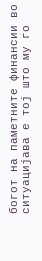богот на паметните финансии во ситуацијава е тој што му го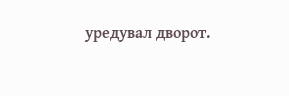уредувал дворот.